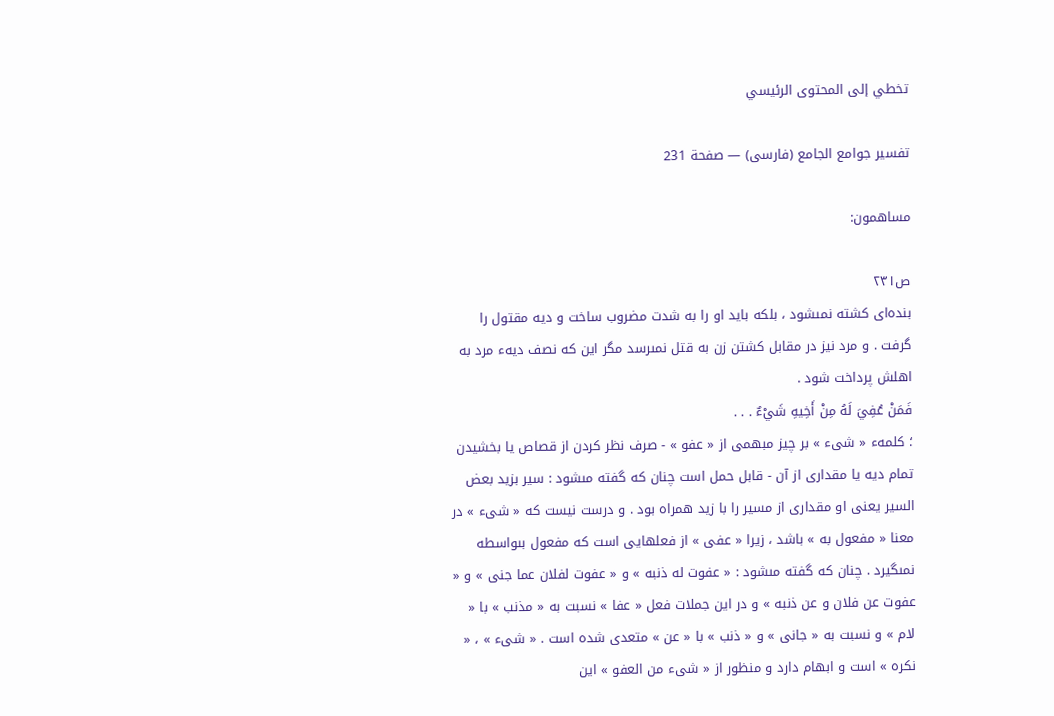تخطي إلى المحتوى الرئيسي

تفسير جوامع الجامع (فارسى) — صفحة 231

مساهمون:

ص٢٣١
بنده‌اى كشته نمىشود ، بلكه بايد او را به شدت مضروب ساخت و ديه مقتول را گرفت . و مرد نيز در مقابل كشتن زن به قتل نمىرسد مگر اين كه نصف ديهء مرد به اهلش پرداخت شود .
فَمَنْ عُفِيَ لَهُ مِنْ أَخِيهِ شَيْءٌ . . .
؛ كلمهء « شىء » بر چيز مبهمى از « عفو » - صرف نظر كردن از قصاص يا بخشيدن تمام ديه يا مقدارى از آن - قابل حمل است چنان كه گفته مىشود : سير بزيد بعض السير يعنى او مقدارى از مسير را با زيد همراه بود . و درست نيست كه « شىء » در معنا « مفعول به » باشد ، زيرا « عفى » از فعلهايى است كه مفعول بىواسطه نمىگيرد . چنان كه گفته مىشود : « عفوت له ذنبه » و « عفوت لفلان عما جنى » و « عفوت عن فلان و عن ذنبه » و در اين جملات فعل « عفا » نسبت به « مذنب » با « لام » و نسبت به « جانى » و « ذنب » با « عن » متعدى شده است . « شىء » ، « نكره » است و ابهام دارد و منظور از « شىء من العفو » اين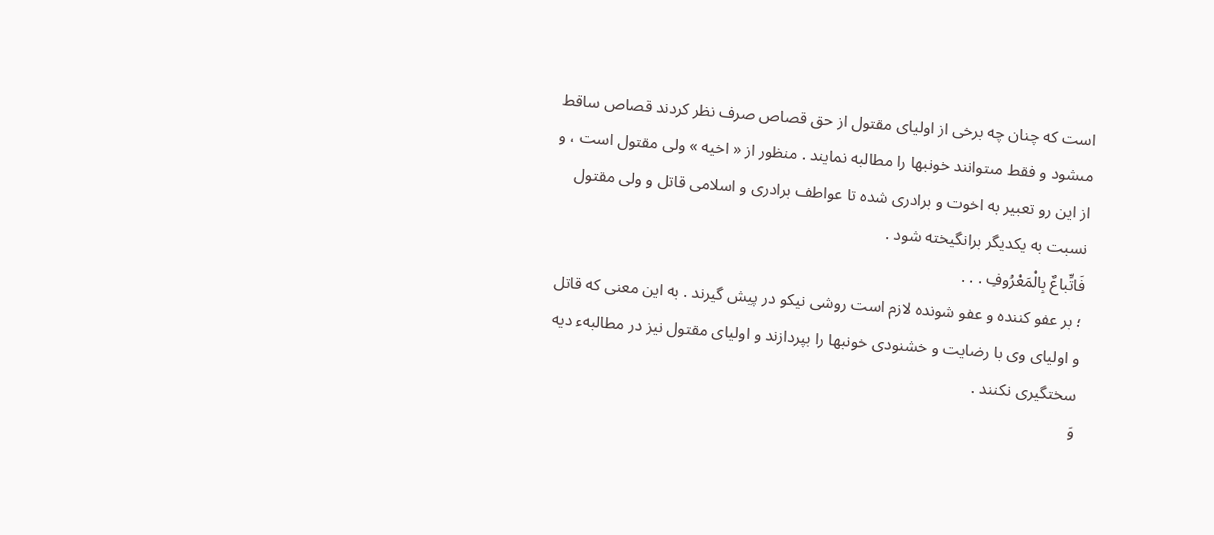است كه چنان چه برخى از اولياى مقتول از حق قصاص صرف نظر كردند قصاص ساقط مىشود و فقط مىتوانند خونبها را مطالبه نمايند . منظور از « اخيه » ولى مقتول است ، و از اين رو تعبير به اخوت و برادرى شده تا عواطف برادرى و اسلامى قاتل و ولى مقتول نسبت به يكديگر برانگيخته شود .
فَاتِّباعٌ بِالْمَعْرُوفِ . . .
؛ بر عفو كننده و عفو شونده لازم است روشى نيكو در پيش گيرند . به اين معنى كه قاتل و اولياى وى با رضايت و خشنودى خونبها را بپردازند و اولياى مقتول نيز در مطالبهء ديه سختگيرى نكنند .
وَ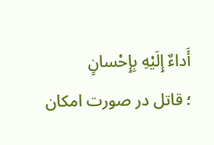أَداءٌ إِلَيْهِ بِإِحْسانٍ
؛ قاتل در صورت امكان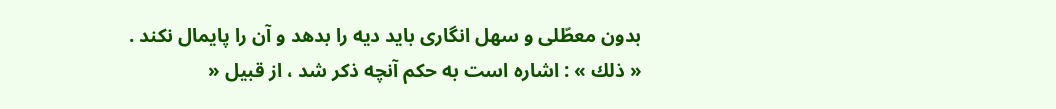بدون معطّلى و سهل انگارى بايد ديه را بدهد و آن را پايمال نكند . « ذلك » : اشاره است به حكم آنچه ذكر شد ، از قبيل «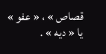قصاص » ، « عفو » يا « ديه » .